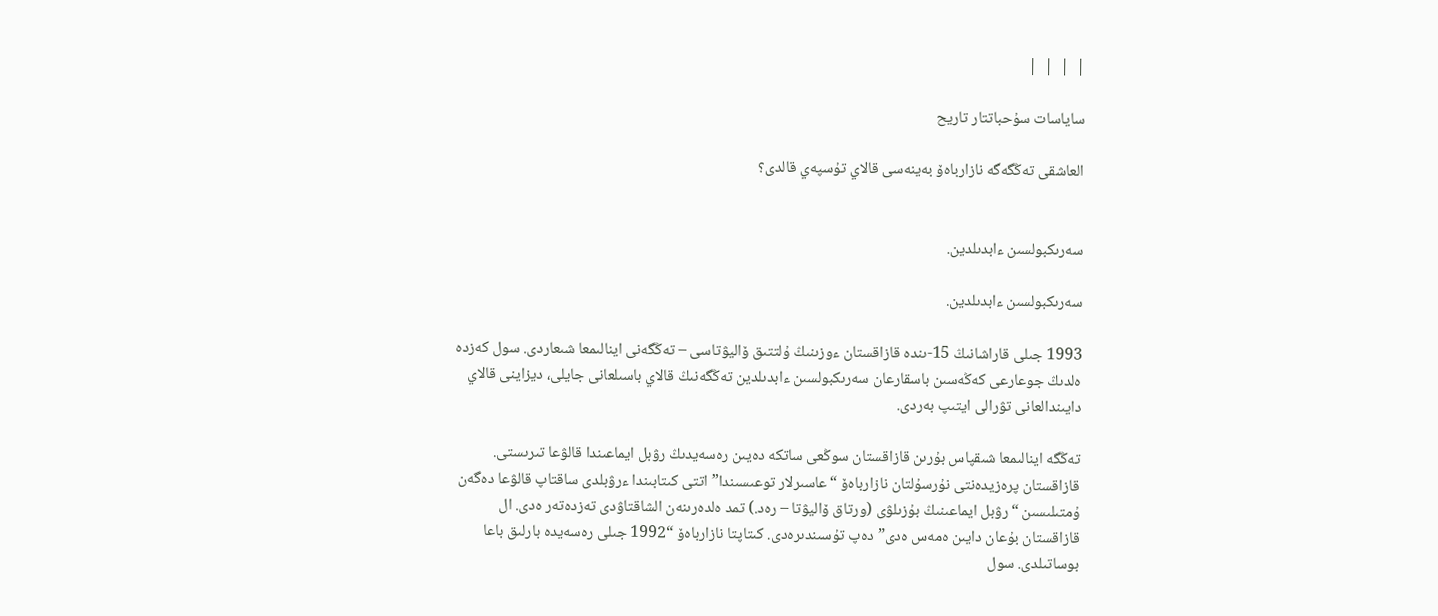|  |  |  |

ساياسات سۇحباتتار تاريح

العاشقى تەڭگەگە نازارباەۆ بەينەسى قالاي تۇسپەي قالدى؟


سەرىكبولسىن ءابدىلدين.

سەرىكبولسىن ءابدىلدين.

1993 جىلى قاراشانىڭ 15-ىندە قازاقستان ءوزىنىڭ ۇلتتىق ۆاليۋتاسى – تەڭگەنى اينالىمعا شىعاردى. سول كەزدە ەلدىڭ جوعارعى كەڭەسىن باسقارعان سەرىكبولسىن ءابدىلدين تەڭگەنىڭ قالاي باسىلعانى جايلى، ديزاينى قالاي دايىندالعانى تۋرالى ايتىپ بەردى.

تەڭگە اينالىمعا شىقپاس بۇرىن قازاقستان سوڭعى ساتكە دەيىن رەسەيدىڭ رۋبل ايماعىندا قالۋعا تىرىستى. قازاقستان پرەزيدەنتى نۇرسۇلتان نازارباەۆ “عاسىرلار توعىسىندا” اتتى كىتابىندا ءرۋبلدى ساقتاپ قالۋعا دەگەن ۇمتىلىسىن “رۋبل ايماعىنىڭ بۇزىلۋى (ورتاق ۆاليۋتا – رەد.) تمد ەلدەرىنەن الشاقتاۋدى تەزدەتەر ەدى. ال قازاقستان بۇعان دايىن ەمەس ەدى” دەپ تۇسىندىرەدى. كىتاپتا نازارباەۆ “1992 جىلى رەسەيدە بارلىق باعا بوساتىلدى. سول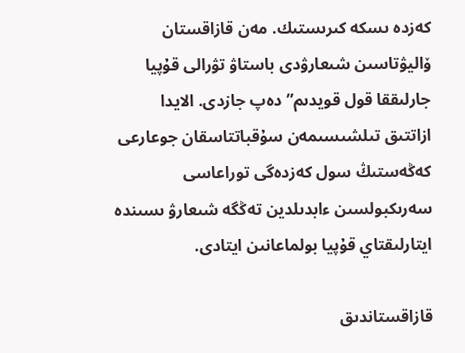كەزدە ىسكە كىرىستىك. مەن قازاقستان ۆاليۋتاسىن شىعارۋدى باستاۋ تۋرالى قۇپيا جارلىققا قول قويدىم” دەپ جازدى. الايدا ازاتتىق تىلشىسىمەن سۇقباتتاسقان جوعارعى كەڭەستىڭ سول كەزدەگى توراعاسى سەرىكبولسىن ءابدىلدين تەڭگە شىعارۋ ىسىندە ايتارلىقتاي قۇپيا بولماعانىن ايتادى.

قازاقستاندىق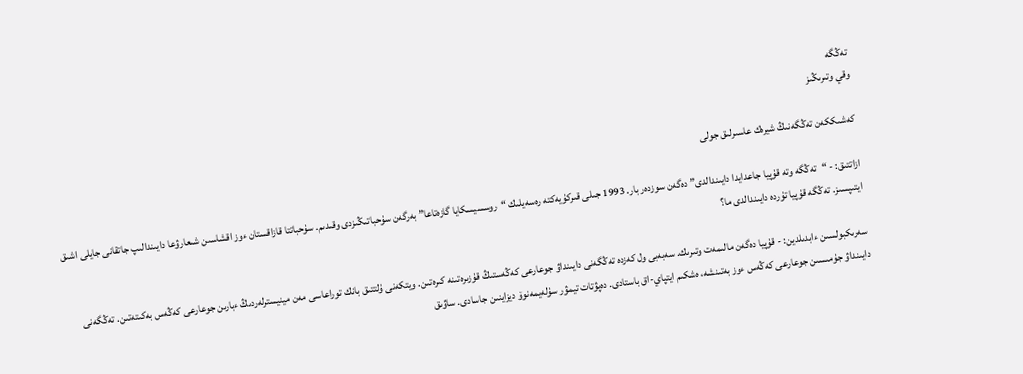تەڭگە
وقي وتىرىڭىز

كەشىككەن تەڭگەنىڭ شيرەك عاسىرلىق جولى

ازاتتىق: - “تەڭگە وتە قۇپيا جاعدايدا دايىندالدى” دەگەن سوزدەر بار. 1993 جىلى قىركۇيەكتە رەسەيلىك “روسسيسكايا گازەتاعا” بەرگەن سۇحباتىڭىزدى وقىدىم. سۇحباتتا قازاقستان ءوز اقشاسىن شىعارۋعا دايىندالىپ جاتقانى جايلى اشىق ايتىپسىز. تەڭگە قۇپيا تۇردە دايىندالدى ما؟

سەرىكبولسىن ءابدىلدين: - قۇپيا دەگەن مالىمەت وتىرىك. سەبەبى ول كەزدە تەڭگەنى دايىنداۋ جوعارعى كەڭەستىڭ قۇزىرەتىنە كىرەتىن. ويتكەنى ۇلتتىق بانك توراعاسى مەن مينيسترلەردىڭ ءبارىن جوعارعى كەڭەس بەكىتەتىن. تەڭگەنى دايىنداۋ جۇمىسىن جوعارعى كەڭەس ءوز بەتىنشە، ەشكىم ايتپاي-اق باستادى. دەپۋتات تيمۋر سۇلەيمەنوۆ ديزاينىن جاسادى. ساۋىق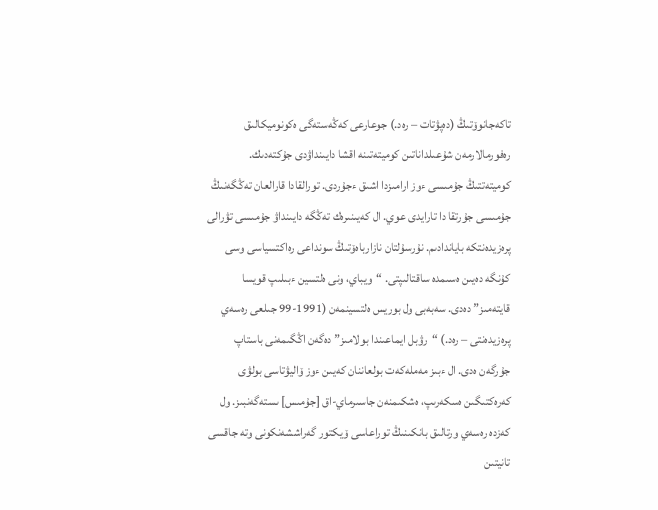تاكەجانوۆتىڭ (دەپۋتات – رەد.) جوعارعى كەڭەستەگى ەكونوميكالىق رەفورمالارمەن شۇعىلداناتىن كوميتەتىنە اقشا دايىنداۋدى جۇكتەدىك. كوميتەتتىڭ جۇمىسى ءوز ارامىزدا اشىق ءجۇردى. تورالقادا قارالعان تەڭگەنىڭ جۇمىسى جۇرتقا دا تارايدى عوي. ال كەيىنىرەك تەڭگە دايىنداۋ جۇمىسى تۋرالى پرەزيدەنتكە باياندادىم. نۇرسۇلتان نازارباەۆتىڭ سونداعى رەاكتسياسى وسى كۇنگە دەيىن ەسىمدە ساقتالىپتى. “ويباي، ونى ەلتسين ءبىلىپ قويسا قايتەمىز” دەدى. سەبەبى ول بوريس ەلتسينمەن (1991-99 جىلعى رەسەي پرەزيدەنتى – رەد.) “رۋبل ايماعىندا بولامىز” دەگەن اڭگىمەنى باستاپ جۇرگەن ەدى. ال ءبىز مەملەكەت بولعاننان كەيىن ءوز ۆاليۋتاسى بولۋى كەرەكتىگىن ەسكەرىپ، ەشكىمنەن جاسىرماي-اق [جۇمىس] ىستەگەنبىز. ول كەزدە رەسەي ورتالىق بانكىنىڭ توراعاسى ۆيكتور گەراششەنكونى وتە جاقسى تانيتىن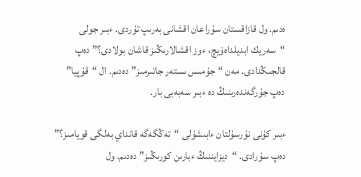ەدىم. ول قازاقستان سۇراعان اقشانى بەرىپ تۇردى. ءبىر جولى “سەريك ابديلداەۆيچ، ءوز اقشالارىڭىز قاشان بولادى؟” دەپ قالجىڭدادى. مەن “جۇمىس ىستەر جاتىرمىز” دەدىم. ال “قۇپيا” دەپ جۇرگەندەرىنىڭ دە ءبىر سەبەبى بار.

ءبىر كۇنى نۇرسۇلتان ءابىشۇلى “تەڭگەگە قانداي بەلگى قويامىز؟” دەپ سۇرادى. “ديزايننىڭ ءبارىن كورىڭىز” دەدىم. ول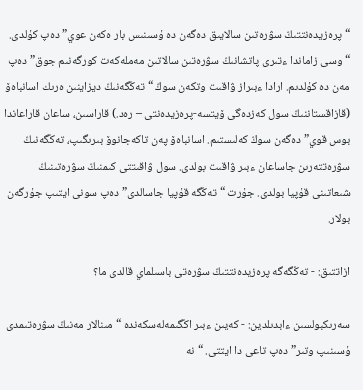“پرەزيدەنتتىڭ سۋرەتىن سالايىق دەگەن دە ۇسىنىس بار ەكەن عوي” دەپ كۇلدى. “وسى زاماندا ءتىرى پاتشانىڭ سۋرەتىن سالاتىن مەملەكەت كورگەنىم جوق” دەپ مەن دە كۇلدىم. ارادا ءبىراز ۋاقىت وتكەن سوڭ “تەڭگەنىڭ ديزاينىن ەرىك اسانباەۆ (قازاقستاننىڭ سول كەزدەگى ۆيتسە-پرەزيدەنتى – رەد.) قاراسىن، ساعان قاراعاندا بوس قوي” دەگەن سوڭ كەلىستىم. اسانباەۆ پەن تاكەجانوۆ بىرىگىپ، تەڭگەنىڭ سۋرەتتەرىن جاساعان ءبىر ۋاقىت بولدى. سول ۋاقىتتى كىمنىڭ سۋرەتىنىڭ شىعاتىنى قۇپيا بولدى. جۇرت “تەڭگە قۇپيا جاسالدى” دەپ سونى ايتىپ جۇرگەن بولار.

ازاتتىق: - تەڭگەگە پرەزيدەنتتىڭ سۋرەتى باسىلماي قالدى ما؟

سەرىكبولسىن ءابدىلدين: - كەيىن ءبىر اڭگىمەلەسكەندە “مىنالار مەنىڭ سۋرەتىمدى ۇسىنىپ وتىر” دەپ تاعى دا ايتتى. “نە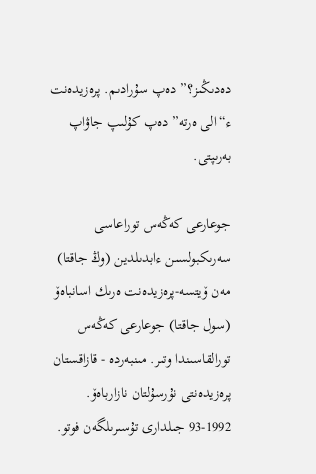دەدىڭىز؟” دەپ سۇرادىم. پرەزيدەنت ء“الى ەرتە” دەپ كۇلىپ جاۋاپ بەرىپتى.

جوعارعى كەڭەس توراعاسى سەرىكبولسىن ءابدىلدين (وڭ جاقتا) مەن ۆيتسە-پرەزيدەنت ەرىك اسانباەۆ (سول جاقتا) جوعارعى كەڭەس تورالقاسىندا وتىر. مىنبەردە - قازاقستان پرەزيدەنتى نۇرسۇلتان نازارباەۆ. 1992-93 جىلدارى تۇسىرىلگەن فوتو.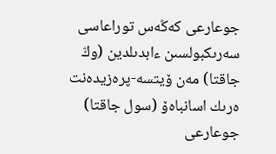جوعارعى كەڭەس توراعاسى سەرىكبولسىن ءابدىلدين (وڭ جاقتا) مەن ۆيتسە-پرەزيدەنت ەرىك اسانباەۆ (سول جاقتا) جوعارعى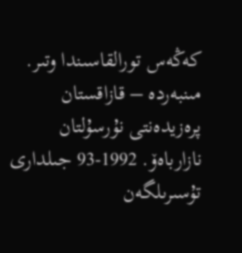كەڭەس تورالقاسىندا وتىر. مىنبەردە – قازاقستان پرەزيدەنتى نۇرسۇلتان نازارباەۆ. 1992-93 جىلدارى تۇسىرىلگەن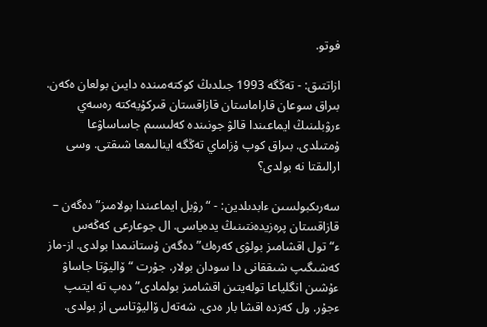فوتو.

ازاتتىق: - تەڭگە 1993 جىلدىڭ كوكتەمىندە دايىن بولعان ەكەن. بىراق سوعان قاراماستان قازاقستان قىركۇيەكتە رەسەي ءرۋبلىنىڭ ايماعىندا قالۋ جونىندە كەلىسىم جاساساۋعا ۇمتىلدى. بىراق كوپ ۇزاماي تەڭگە اينالىمعا شىقتى. وسى ارالىقتا نە بولدى؟

سەرىكبولسىن ءابدىلدين: - “رۋبل ايماعىندا بولامىز” دەگەن – قازاقستان پرەزيدەنتىنىڭ يدەياسى. ال جوعارعى كەڭەس ء“تول اقشامىز بولۋى كەرەك” دەگەن ۇستانىمدا بولدى. از-ماز كەشىگىپ شىققانى دا سودان بولار. جۇرت “ۆاليۋتا جاساۋ ءۇشىن انگلياعا تولەيتىن اقشامىز بولمادى” دەپ تە ايتىپ ءجۇر. ول كەزدە اقشا بار ەدى. شەتەل ۆاليۋتاسى از بولدى.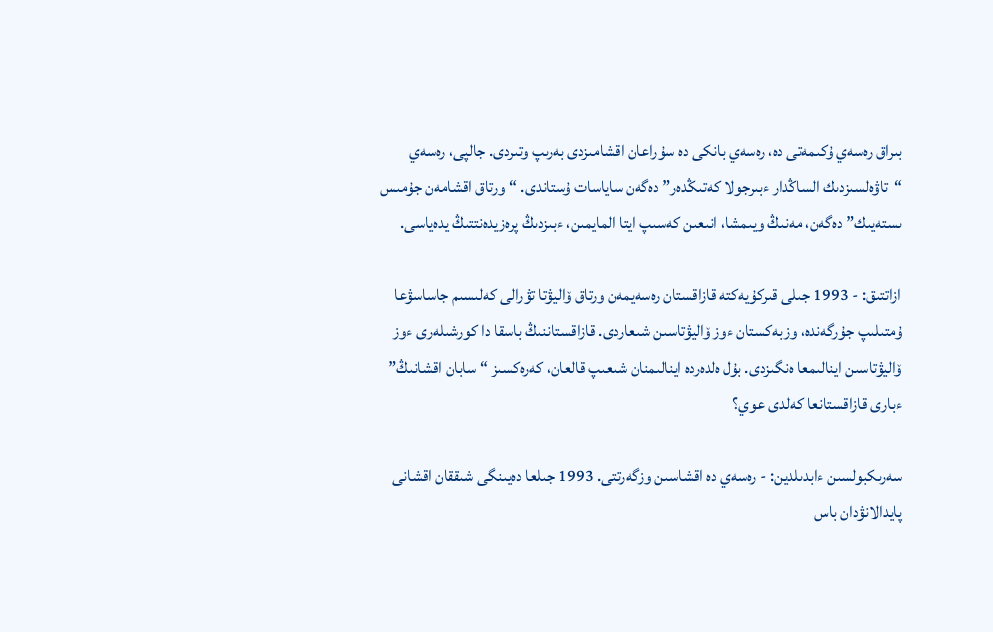بىراق رەسەي ۇكىمەتى دە، رەسەي بانكى دە سۇراعان اقشامىزدى بەرىپ وتىردى. جالپى، رەسەي “تاۋەلسىزدىك الساڭدار ءبىرجولا كەتىڭدەر” دەگەن ساياسات ۇستاندى. “ورتاق اقشامەن جۇمىس ىستەيىك” دەگەن، مەنىڭ ويىمشا، انىعىن كەسىپ ايتا المايمىن، ءبىزدىڭ پرەزيدەنتتىڭ يدەياسى.

ازاتتىق: - 1993 جىلى قىركۇيەكتە قازاقستان رەسەيمەن ورتاق ۆاليۋتا تۋرالى كەلىسىم جاساسۋعا ۇمتىلىپ جۇرگەندە، وزبەكستان ءوز ۆاليۋتاسىن شىعاردى. قازاقستاننىڭ باسقا دا كورشىلەرى ءوز ۆاليۋتاسىن اينالىمعا ەنگىزدى. بۇل ەلدەردە اينالىمنان شىعىپ قالعان، كەرەكسىز “سابان اقشانىڭ” ءبارى قازاقستانعا كەلدى عوي؟

سەرىكبولسىن ءابدىلدين: - رەسەي دە اقشاسىن وزگەرتتى. 1993 جىلعا دەيىنگى شىققان اقشانى پايدالانۋدان باس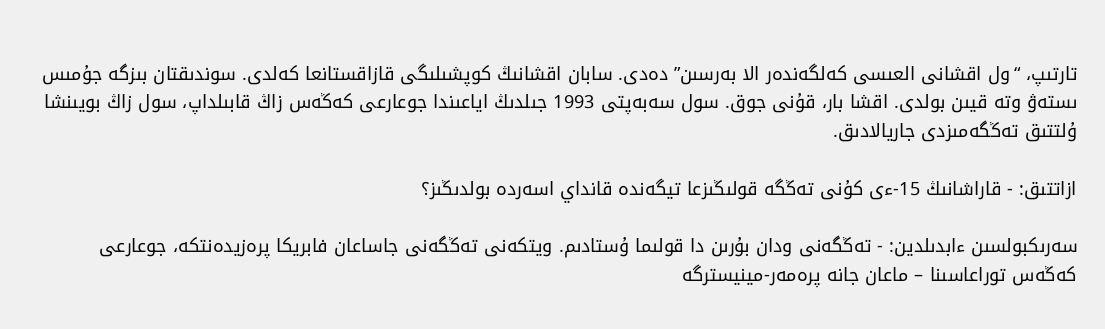تارتىپ، “ول اقشانى العىسى كەلگەندەر الا بەرسىن” دەدى. سابان اقشانىڭ كوپشىلىگى قازاقستانعا كەلدى. سوندىقتان بىزگە جۇمىس ىستەۋ وتە قيىن بولدى. اقشا بار، قۇنى جوق. سول سەبەپتى 1993 جىلدىڭ اياعىندا جوعارعى كەڭەس زاڭ قابىلداپ، سول زاڭ بويىنشا ۇلتتىق تەڭگەمىزدى جاريالادىق.

ازاتتىق: - قاراشانىڭ 15-ءى كۇنى تەڭگە قولىڭىزعا تيگەندە قانداي اسەردە بولدىڭىز؟

سەرىكبولسىن ءابدىلدين: - تەڭگەنى ودان بۇرىن دا قولىما ۇستادىم. ويتكەنى تەڭگەنى جاساعان فابريكا پرەزيدەنتكە، جوعارعى كەڭەس توراعاسىنا – ماعان جانە پرەمەر-مينيسترگە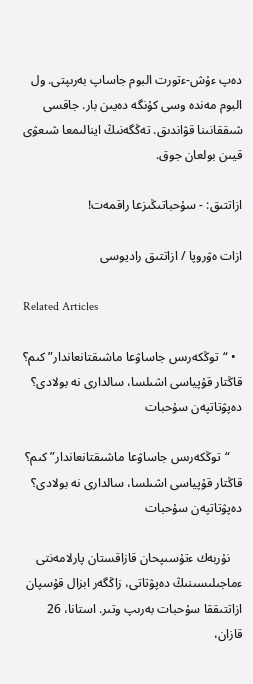دەپ ءۇش-ءتورت البوم جاساپ بەرىپتى. ول البوم مەندە وسى كۇنگە دەيىن بار. جاقسى شىققانىنا قۋاندىق. تەڭگەنىڭ اينالىمعا شىعۋى قيىن بولعان جوق.

ازاتتىق: - سۇحباتىڭىزعا راقمەت!

ازات ەۋروپا / ازاتتىق راديوسى

Related Articles

  • “توڭكەرىس جاساۋعا ماشىقتانعاندار” كىم؟ قاڭتار قۇپياسى اشىلسا، سالدارى نە بولادى؟ دەپۋتاتپەن سۇحبات

    “توڭكەرىس جاساۋعا ماشىقتانعاندار” كىم؟ قاڭتار قۇپياسى اشىلسا، سالدارى نە بولادى؟ دەپۋتاتپەن سۇحبات

    نۇربەك ءتۇسىپحان قازاقستان پارلامەنتى ءماجىلىسىنىڭ دەپۋتاتى، زاڭگەر ابزال قۇسپان ازاتتىققا سۇحبات بەرىپ وتىر. استانا، 26 قازان،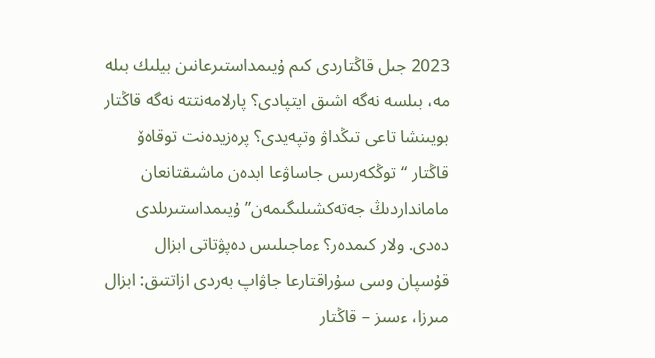2023 جىل قاڭتاردى كىم ۇيىمداستىرعانىن بيلىك بىلە مە، بىلسە نەگە اشىق ايتپادى؟ پارلامەنتتە نەگە قاڭتار بويىنشا تاعى تىڭداۋ وتپەيدى؟ پرەزيدەنت توقاەۆ قاڭتار “توڭكەرىس جاساۋعا ابدەن ماشىقتانعان مامانداردىڭ جەتەكشىلىگىمەن” ۇيىمداستىرىلدى دەدى. ولار كىمدەر؟ ءماجىلىس دەپۋتاتى ابزال قۇسپان وسى سۇراقتارعا جاۋاپ بەردى ازاتتىق: ابزال مىرزا، ءسىز – قاڭتار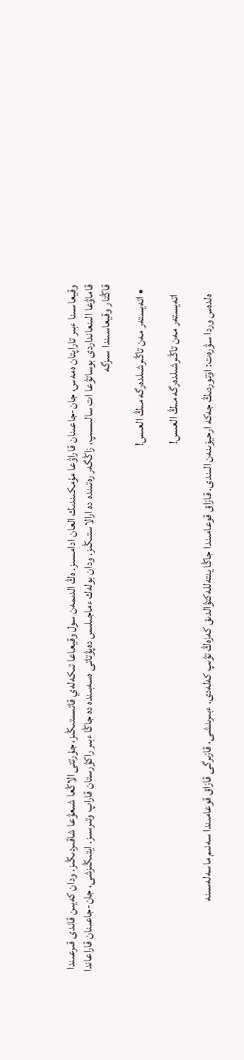وقيعاسىنا ءبىر تاراپتان ەمەس، جان-جاعىنان قاراۋعا مۇمكىندىك العان ادامسىز. ەڭ الدىمەن سول وقيعاعا تىكەلەي قاتىستىڭىز، جۇرتتى الاڭعا شىعۋعا شاقىردىڭىز. ودان كەيىن قاندى قىرعىندا قاماۋعا الىنعانداردى بوساتۋعا ات سالىسىپ، زاڭگەر رەتىندە دە ارالاستىڭىز. ودان بولەك ءماجىلىس دەپۋتاتى ەسەبىندە دە جاڭا ءبىر راكۋرستان قاراپ وتىرسىز. ايتىڭىزشى، جان-جاعىنان قاراعاندا قاڭتار وقيعاسىندا سىزگە

  • اتەيستەر مەن تاڭىرشىلدەرگە مىڭ العىس!

    اتەيستەر مەن تاڭىرشىلدەرگە مىڭ العىس!

    ەلدەس وردا سۋرەت: اۆتوردىڭ جەكە ارحيۆىنەن الىندى. قازاق قوعامىندا جاڭا ينتەللەكتۋالدىق كەزەڭ تۋىپ كەلەدى. ءبىرىنشى، قازىرگى قازاق قوعامىندا سەنىم ماسەلەسىنە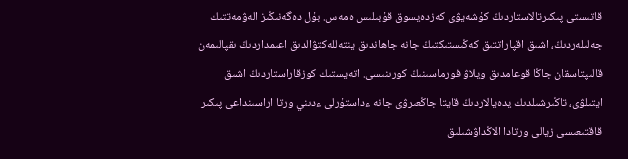قاتىستى پىكىرتالاستاردىڭ كۇشەيۋى كەزدەيسوق قۇبىلىس ەمەس. بۇل دەگەنىڭىز الەۋمەتتىك جەلىلەردىڭ، اشىق اقپاراتتىق كەڭىستىكتىڭ جانە جاھاندىق ينتەللەكتۋالدىق اعىمداردىڭ ىقپالىمەن قالىپتاسقان جاڭا قوعامدىق ويلاۋ فورماسىنىڭ كورىنىسى. اتەيستىك كوزقاراستاردىڭ اشىق ايتىلۋى، تاڭىرشىلدىك يدەيالاردىڭ قايتا جاڭعىرۋى جانە ءداستۇرلى ءدىني ورتا اراسىنداعى پىكىر قاقتىعىسى زيالى ورتادا الاڭداۋشىلىق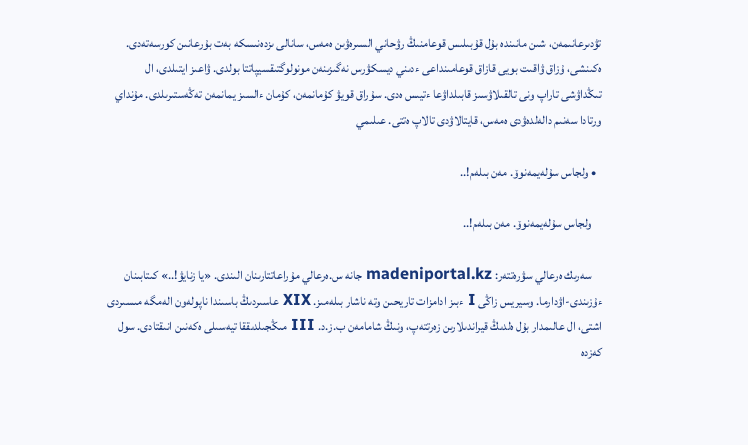تۋدىرعانىمەن، شىن مانىندە بۇل قۇبىلىس قوعامنىڭ رۋحاني السىرەۋىن ەمەس، سانالى ىزدەنىسكە بەت بۇرعانىن كورسەتەدى. ەكىنشى، ۇزاق ۋاقىت بويى قازاق قوعامىنداعى ءدىني ديسكۋرس نەگىزىنەن مونولوگتىقسيپاتتا بولدى. ۋاعىز ايتىلدى، ال تىڭداۋشى تاراپ ونى تالقىلاۋسىز قابىلداۋعا ءتيىس ەدى. سۇراق قويۋ كۇمانمەن، كۇمان ءالسىز يمانمەن تەڭەستىرىلدى. مۇنداي ورتادا سەنىم دالەلدەۋدى ەمەس، قايتالاۋدى تالاپ ەتتى. عىلىمي

  • ولجاس سۇلەيمەنوۆ. مەن بىلەم!..

    ولجاس سۇلەيمەنوۆ. مەن بىلەم!..

    سەرىك ەرعالي سۋرەتتەر: madeniportal.kz جانە س.ەرعالي مۇراعاتتارىنان الىندى. «يا زنايۋ!..» كىتابىنان ءۇزىندى-اۋدارما. وسيريس زاڭى I ءبىز ادامزات تاريحىن وتە ناشار بىلەمىز. XIX عاسىردىڭ باسىندا ناپولەون الەمگە مىسىردى اشتى، ال عالىمدار بۇل ەلدىڭ قيراندىلارىن زەرتتەپ، ونىڭ شامامەن ب.ز.د. III مىڭجىلدىققا تيەسىلى ەكەنىن انىقتادى. سول كەزدە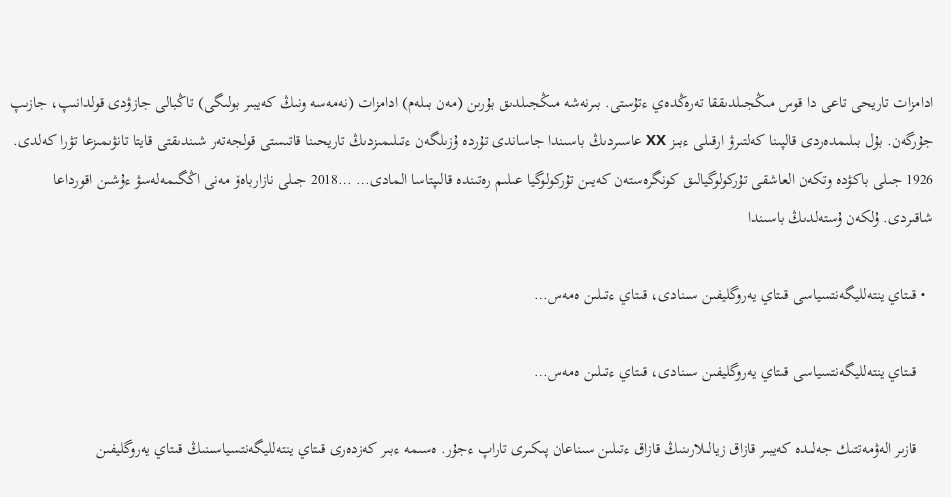ادامزات تاريحى تاعى دا قوس مىڭجىلدىققا تەرەڭدەي ءتۇستى. بىرنەشە مىڭجىلدىق بۇرىن (مەن بىلەم) ادامزات (نەمەسە ونىڭ كەيبىر بولىگى) تاڭبالى جازۋدى قولدانىپ، جازىپ جۇرگەن. بۇل بىلىمدەردى قالپىنا كەلتىرۋ ارقىلى ءبىز XX عاسىردىڭ باسىندا جاساندى تۇردە ۇزىلگەن ءتىلىمىزدىڭ تاريحىنا قاتىستى قولجەتەر شىندىقتى قايتا تانۋىمىزعا تۋرا كەلدى. 1926 جىلى باكۋدە وتكەن العاشقى تۇركولوگيالىق كونگرەستەن كەيىن تۇركولوگيا عىلىم رەتىندە قالىپتاسا المادى… …2018 جىلى نازارباەۆ مەنى اڭگىمەلەسۋ ءۇشىن اقورداعا شاقىردى. ۇلكەن ۇستەلدىڭ باسىندا

  • قىتاي ينتەلليگەنتسياسى قىتاي يەروگليفىن سىنادى، قىتاي ءتىلىن ەمەس…

    قىتاي ينتەلليگەنتسياسى قىتاي يەروگليفىن سىنادى، قىتاي ءتىلىن ەمەس…

    قازىر الەۋمەتتىك جەلىدە كەيبىر قازاق زيالىلارىنىڭ قازاق ءتىلىن سىناعان پىكىرى تاراپ ءجۇر. ەسىمە ءبىر كەزدەرى قىتاي ينتەلليگەنتسياسىنىڭ قىتاي يەروگليفىن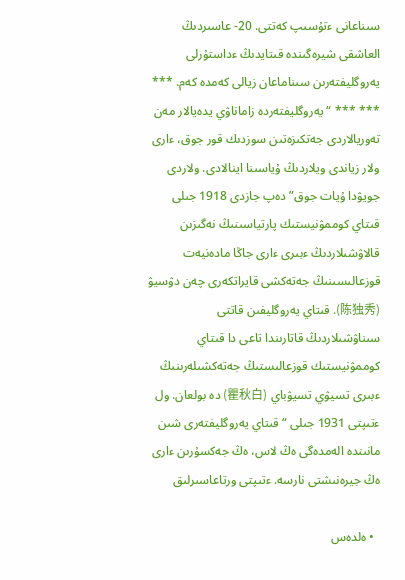سىناعانى ءتۇسىپ كەتتى. 20- عاسىردىڭ العاشقى شيرەگىندە قىتايدىڭ ءداستۇرلى يەروگليفتەرىن سىناماعان زيالى كەمدە كەم. *** *** *** “يەروگليفتەردە زاماناۋي يدەيالار مەن تەوريالاردى جەتكىزەتىن سوزدىك قور جوق، ءارى ولار زياندى ويلاردىڭ ۇياسىنا اينالادى. ولاردى جويۋدا ۇيات جوق” دەپ جازدى 1918 جىلى قىتاي كوممۋنيستىك پارتياسىنىڭ نەگىزىن قالاۋشىلاردىڭ ءبىرى ءارى جاڭا مادەنيەت قوزعالىسىنىڭ جەتەكشى قايراتكەرى چەن دۋسيۋ (陈独秀). قىتاي يەروگليفىن قاتتى سىناۋشىلاردىڭ قاتارىندا تاعى دا قىتاي كوممۋنيستىك قوزعالىستىڭ جەتەكشىلەرىنىڭ ءبىرى تسيۋي تسيۋباي (瞿秋白) دە بولعان. ول ءتىپتى 1931 جىلى “قىتاي يەروگليفتەرى شىن مانىندە الەمدەگى ەڭ لاس، ەڭ جەكسۇرىن ءارى ەڭ جيرەنىشتى نارسە. ءتىپتى ورتاعاسىرلىق

  • ەلدەس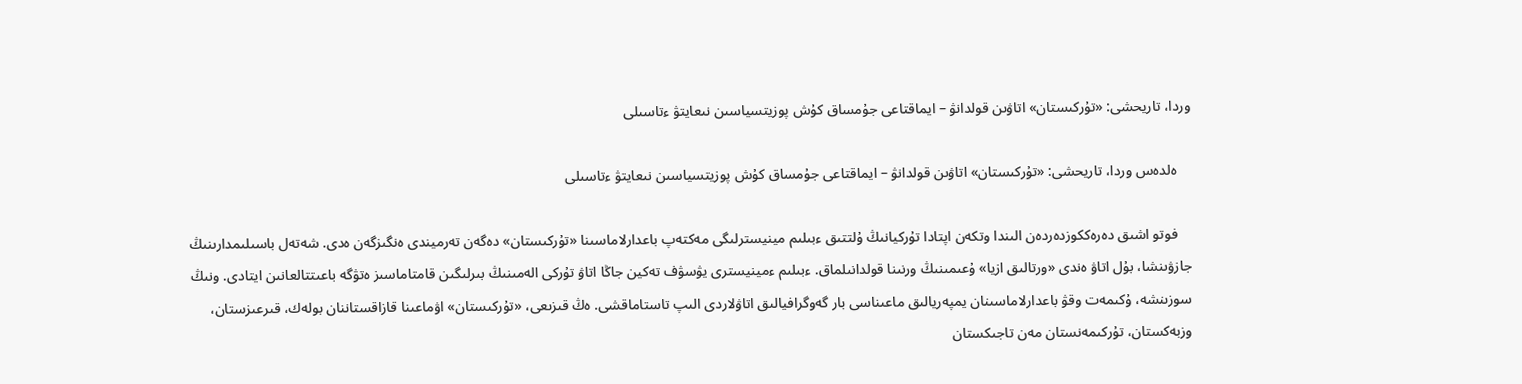وردا، تاريحشى: «تۇركىستان» اتاۋىن قولدانۋ – ايماقتاعى جۇمساق كۇش پوزيتسياسىن نىعايتۋ ءتاسىلى

    ەلدەس وردا، تاريحشى: «تۇركىستان» اتاۋىن قولدانۋ – ايماقتاعى جۇمساق كۇش پوزيتسياسىن نىعايتۋ ءتاسىلى

    فوتو اشىق دەرەككوزدەردەن الىندا وتكەن اپتادا تۇركيانىڭ ۇلتتىق ءبىلىم مينيسترلىگى مەكتەپ باعدارلاماسىنا «تۇركىستان» دەگەن تەرميندى ەنگىزگەن ەدى. شەتەل باسىلىمدارىنىڭ جازۋىنشا، بۇل اتاۋ ەندى «ورتالىق ازيا» ۇعىمىنىڭ ورنىنا قولدانىلماق. ءبىلىم ءمينيسترى يۋسۋف تەكين جاڭا اتاۋ تۇركى الەمىنىڭ بىرلىگىن قامتاماسىز ەتۋگە باعىتتالعانىن ايتادى. ونىڭ سوزىنشە، ۇكىمەت وقۋ باعدارلاماسىنان يمپەريالىق ماعىناسى بار گەوگرافيالىق اتاۋلاردى الىپ تاستاماقشى. ەڭ قىزىعى، «تۇركىستان» اۋماعىنا قازاقستاننان بولەك، قىرعىزستان، وزبەكستان، تۇركىمەنستان مەن تاجىكستان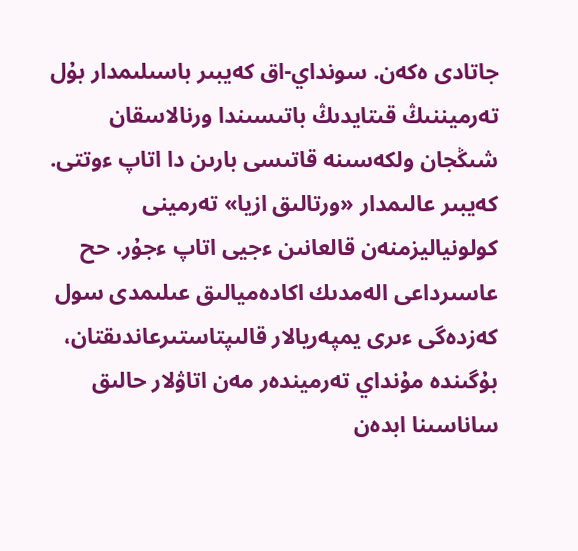جاتادى ەكەن. سونداي-اق كەيبىر باسىلىمدار بۇل تەرميننىڭ قىتايدىڭ باتىسىندا ورنالاسقان شىڭجان ولكەسىنە قاتىسى بارىن دا اتاپ ءوتتى.  كەيبىر عالىمدار «ورتالىق ازيا» تەرمينى كولونياليزمنەن قالعانىن ءجيى اتاپ ءجۇر. حح عاسىرداعى الەمدىك اكادەميالىق عىلىمدى سول كەزدەگى ءىرى يمپەريالار قالىپتاستىرعاندىقتان، بۇگىندە مۇنداي تەرميندەر مەن اتاۋلار حالىق ساناسىنا ابدەن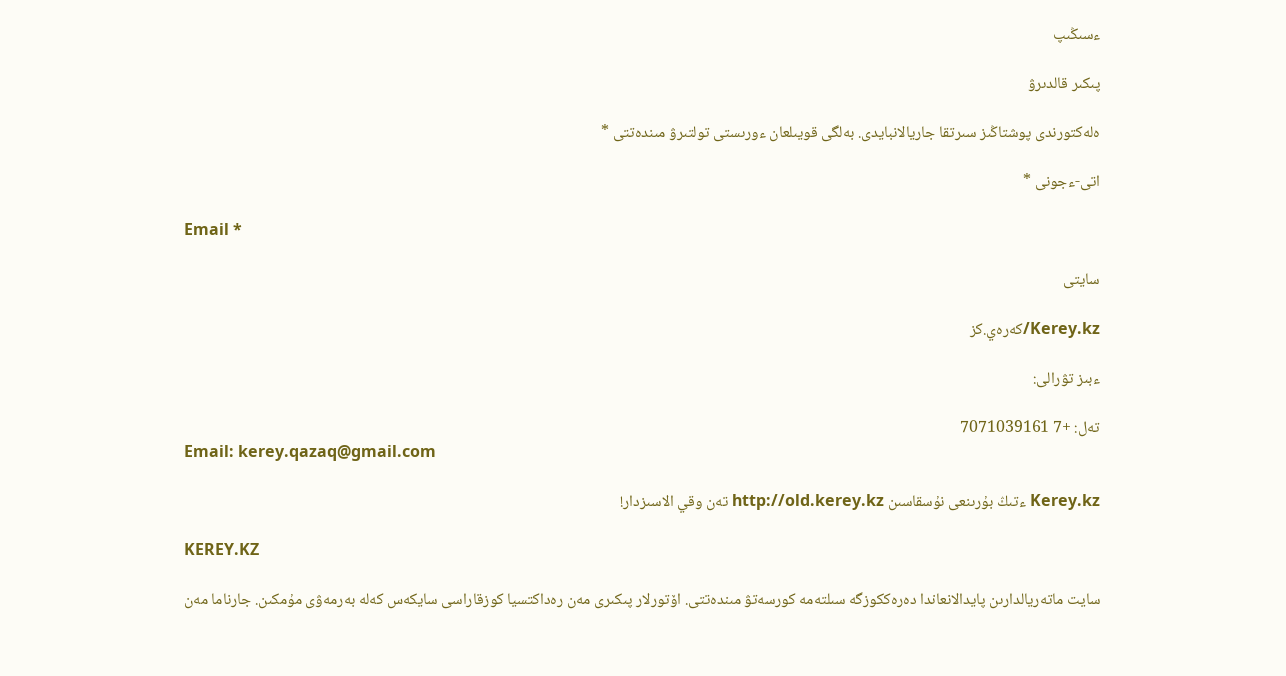ءسىڭىپ

پىكىر قالدىرۋ

ەلەكتورندى پوشتاڭىز سىرتقا جاريالانبايدى. بەلگى قويىلعان ءورىستى تولتىرۋ مىندەتتى *

اتى-ءجونى *

Email *

سايتى

Kerey.kz/كەرەي.كز

ءبىز تۋرالى:

تەل: +7 7071039161
Email: kerey.qazaq@gmail.com

Kerey.kz ءتىڭ بۇرىنعى نۇسقاسىن http://old.kerey.kz تەن وقي الاسىزدار!

KEREY.KZ

سايت ماتەريالدارىن پايدالانعاندا دەرەككوزگە سىلتەمە كورسەتۋ مىندەتتى. اۆتورلار پىكىرى مەن رەداكتسيا كوزقاراسى سايكەس كەلە بەرمەۋى مۇمكىن. جارناما مەن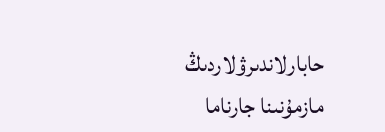حابارلاندىرۋلاردىڭ مازمۇنىنا جارناما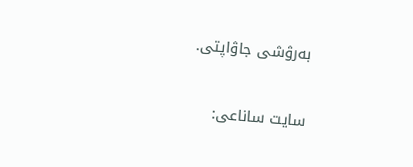بەرۋشى جاۋاپتى.

سايت ساناعى: